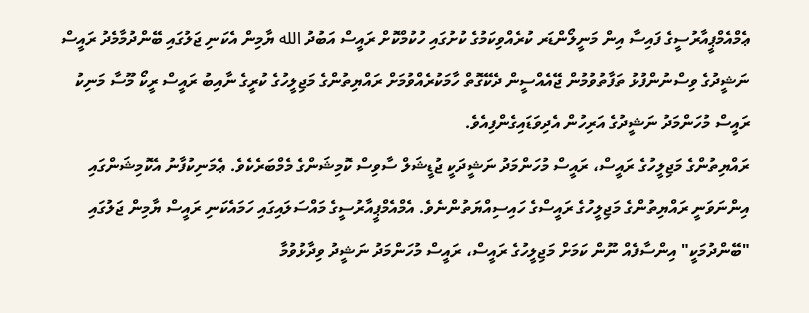ޢެމްއެމްޕީއާރުސީގެ ފައިސާ އިން މަނީލޯންޑަރ ކުރެއްވިކަމުގެ ކުށުގައި ހުކުމްކޮށް ރައީސް އަބުދު الله ޔާމިން އެކަނި ޖަލުގައި ބޭންދުމާމެދު ރައީސް ނަޝީދުގެ ވިސްނުންފުޅު ތަފާތުވުމުން ޖޭއެއްސީން ދެކޭގޮތް ހާމަކުރެއްވުމަށް ރައްޔިތުންގެ މަޖިލީހުގެ ކުރީގެ ނާއިބު ރައީސް ރީކޯ މޫސާ މަނިކު ރައީސް މުހަންމަދު ނަޝީދުގެ އަރިހުން އެދިވަޑައިގެންފިއެވެ.
ރައްޔިތުންގެ މަޖިލީހުގެ ރައީސް، ރައީސް މުހަންމަދު ނަޝީދަކީ ޖުޑީޝަލް ސާވިސް ކޮމިޝަންގެ މެމްބަރެކެވެ. ޢެމަނިކުފާނު އެކޮމިޝަންގައި އިންނަވަނީ ރައްޔިތުންގެ މަޖިލީހުގެ ރައީސްގެ ހައިސިއްޔަތުންނެވެ. އެމްއެމްޕީއާރުސީގެ މައްސަލައިގައި ހަމައެކަނި ރައީސް ޔާމިން ޖަލުގައި "ބޭންދުމަކީ" އިންސާފެއް ނޫން ކަމަށް މަޖިލީހުގެ ރައީސް، ރައީސް މުހަންމަދު ނަޝީދު ވިދާޅުވުމާ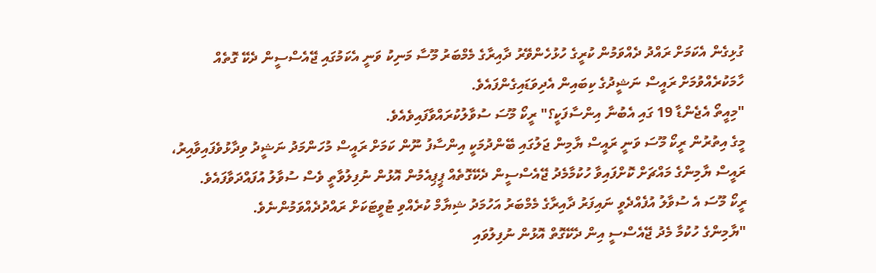ގުޅިގެން އެކަމަށް ރައްދު ދެއްވަމުން ކުރީގެ ހުޅުހެންވޭރު ދާއިރާގެ މެމްބަރު މޫސާ މަނިކު ވަނީ އެކަމުގައި ޖޭއެސްސީން ދެކޭ ގޮތެއް ހާމަކުރެއްވުމަށް ރައީސް ނަޝީދުގެ ކިބައިން އެދިވަޑައިގެންފައެވެ.
"މިއީތޯ އެޖެންޑާ 19 ގައި އެބުނާ އިންސާފަކީ؟" ރީކޯ މޫސަ ސުވާލުކުރައްވާފައިވެއެވެ.
މީގެ އިތުރުން ރީކޯ މޫސަ ވަނީ ރައީސް ޔާމިން ޖަލުގައި ބޭންދުމަކީ އިންސާފު ނޫން ކަމަށް ރައީސް މުހަންމަދު ނަޝީދު ވިދާޅުވެފައިވާއިރު، ރައީސް ޔާމިންގެ މައްޗަށް ކޮށްފައިވާ ހުކުމާމެދު ޖޭއެސްސީން ދެކޭގޮތެއް ޕީޕިއެމުން އޮޅުން ނުފިލުވާތީ ވެސް ސުވާލު އުފައްދަވާފައެވެ.
ރީކޯ މޫސަ އެ ސުވާލު އުފެއްދެވީ ނައިފަރު ދާއިރާގެ މެމްބަރު އަހުމަދު ޝިޔާމް ކުރެއްވި ޓުވީޓަކަށް ރައްދުދެއްވަމުންނެވެ.
"ޔާމިންގެ ހުކުމާ މެދު ޖޭއެސްސީ އިން ދެކޭގޮތް އޮޅުން ނުފިލުވައި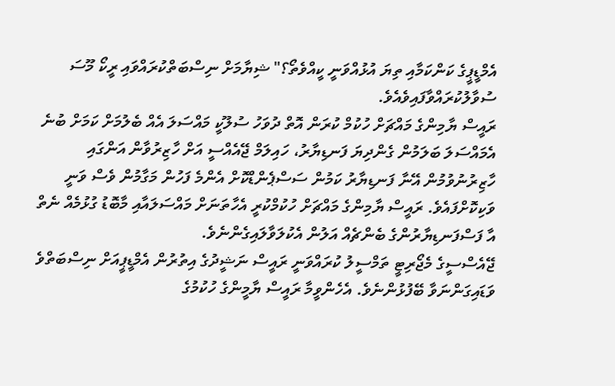އެމްޑީޕީގެ ކަންކަމާއި ތިޔަ އުޅުއްވަނީ ކީއްވެތޯ؟" ޝިޔާމަށް ނިސްބަތްކުރައްވައި ރީކޯ މޫސަ ސުވާލުކުރައްވާފައިވެއެވެ.
ރައީސް ޔާމިންގެ މައްޗަށް ހުކުމް ކުރަން އޮތް ދުވަހު ސުލޫކީ މައްސަލަ އެއް ބެލުމަށް ކަމަށް ބުނެ އެމައްސަލަ ބަލަމުން ގެންދިޔަ ފަނޑިޔާރު، ހައިލަމް ޖޭއެއްސީ އަށް ހާޒިރުވާން އަންގައި ހާޒިރުނުވުމުން އޭނާ ފަނޑިޔާރު ކަމުން ސަސްޕެންޑްކޮށް އެންމެ ފަހުން މަގާމުން ވެސް ވަނީ ވަކިކޮށްފައެވެ. ރައީސް ޔާމިންގެ މައްޗަށް ހުކުމްކުރީ އެހާތަނަށް މައްސަލައާއި މާބޮޑު ގުޅުމެއް ނެތް އާ ފަސްފަނޑިޔާރުންގެ ބެންޗެއް އަލުން އެކުލަވާލައިގެންނެވެ.
ޖޭއެސްސީގެ މެޖޯރިޓީ ތަމްސީލު ކުރައްވަނީ ރައީސް ނަޝީދުގެ އިތުރުން އެމްޑީޕީއަށް ނިސްބަތްވެ ވަޑައިގަންނަވާ ބޭފުޅުންނެވެ. އެހެންވީމާ ރައީސް ޔާމީންގެ ހުކުމުގެ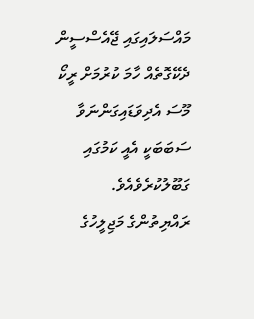މައްސަލައިގައި ޖޭއެސްސީން ދެކޭގޮތެއް ހާމަ ކުރުމަށް ރީކޯ މޫސަ އެދިވަޑައިގަންނަވާ ސަބަބަކީ އެއީ ކަމުގައި ގަބޫލުކުރެވެއެވެ.
ރައްޔިތުންގެ މަޖިލީހުގެ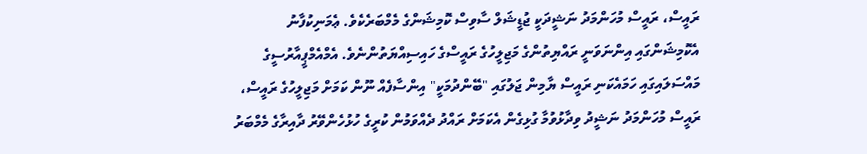ރައީސް، ރައީސް މުހަންމަދު ނަޝީދަކީ ޖުޑީޝަލް ސާވިސް ކޮމިޝަންގެ މެމްބަރެކެވެ. ޢެމަނިކުފާނު އެކޮމިޝަންގައި އިންނަވަނީ ރައްޔިތުންގެ މަޖިލީހުގެ ރައީސްގެ ހައިސިއްޔަތުންނެވެ. އެމްއެމްޕީއާރުސީގެ މައްސަލައިގައި ހަމައެކަނި ރައީސް ޔާމިން ޖަލުގައި "ބޭންދުމަކީ" އިންސާފެއް ނޫން ކަމަށް މަޖިލީހުގެ ރައީސް، ރައީސް މުހަންމަދު ނަޝީދު ވިދާޅުވުމާ ގުޅިގެން އެކަމަށް ރައްދު ދެއްވަމުން ކުރީގެ ހުޅުހެންވޭރު ދާއިރާގެ މެމްބަރު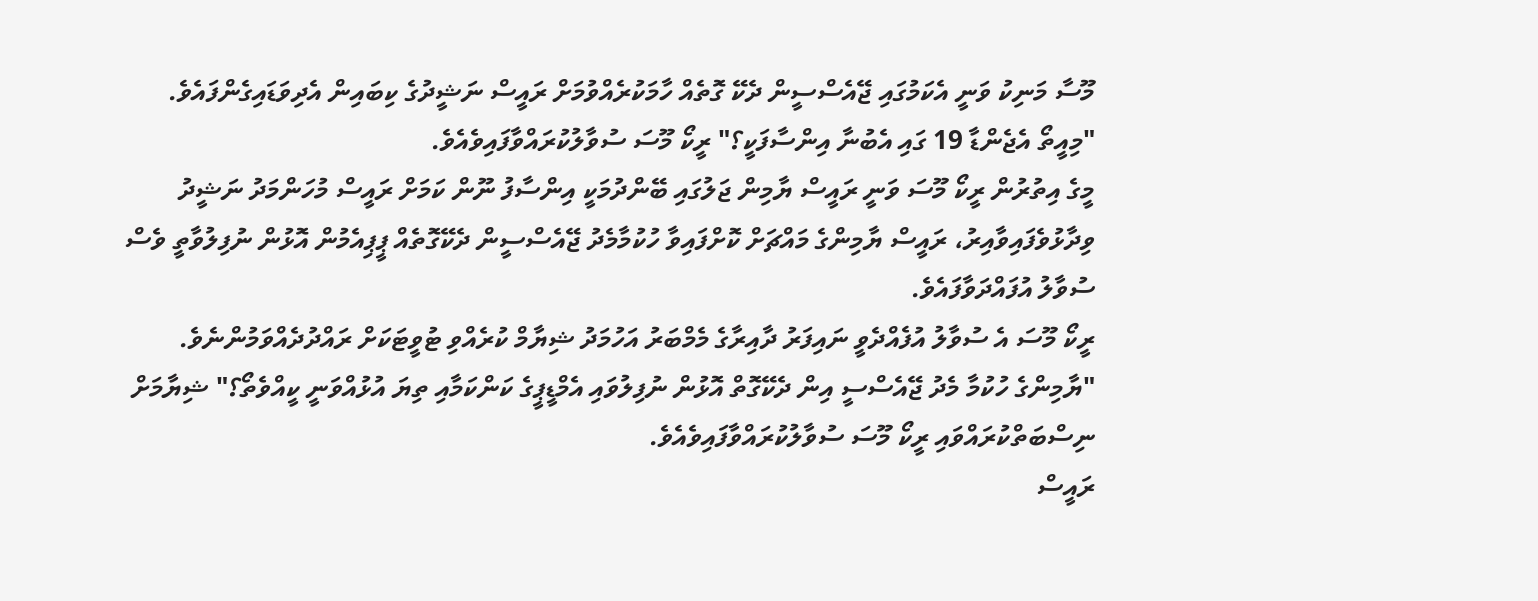މޫސާ މަނިކު ވަނީ އެކަމުގައި ޖޭއެސްސީން ދެކޭ ގޮތެއް ހާމަކުރެއްވުމަށް ރައީސް ނަޝީދުގެ ކިބައިން އެދިވަޑައިގެންފައެވެ.
"މިއީތޯ އެޖެންޑާ 19 ގައި އެބުނާ އިންސާފަކީ؟" ރީކޯ މޫސަ ސުވާލުކުރައްވާފައިވެއެވެ.
މީގެ އިތުރުން ރީކޯ މޫސަ ވަނީ ރައީސް ޔާމިން ޖަލުގައި ބޭންދުމަކީ އިންސާފު ނޫން ކަމަށް ރައީސް މުހަންމަދު ނަޝީދު ވިދާޅުވެފައިވާއިރު، ރައީސް ޔާމިންގެ މައްޗަށް ކޮށްފައިވާ ހުކުމާމެދު ޖޭއެސްސީން ދެކޭގޮތެއް ޕީޕިއެމުން އޮޅުން ނުފިލުވާތީ ވެސް ސުވާލު އުފައްދަވާފައެވެ.
ރީކޯ މޫސަ އެ ސުވާލު އުފެއްދެވީ ނައިފަރު ދާއިރާގެ މެމްބަރު އަހުމަދު ޝިޔާމް ކުރެއްވި ޓުވީޓަކަށް ރައްދުދެއްވަމުންނެވެ.
"ޔާމިންގެ ހުކުމާ މެދު ޖޭއެސްސީ އިން ދެކޭގޮތް އޮޅުން ނުފިލުވައި އެމްޑީޕީގެ ކަންކަމާއި ތިޔަ އުޅުއްވަނީ ކީއްވެތޯ؟" ޝިޔާމަށް ނިސްބަތްކުރައްވައި ރީކޯ މޫސަ ސުވާލުކުރައްވާފައިވެއެވެ.
ރައީސް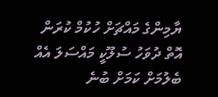ޔާމިންގެ މައްޗަށް ހުކުމް ކުރަން އޮތް ދުވަހު ސުލޫކީ މައްސަލަ އެއް ބެލުމަށް ކަމަށް ބުނެ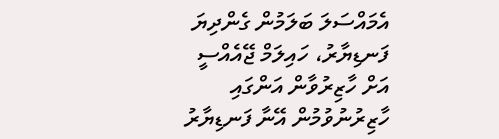އެމައްސަލަ ބަލަމުން ގެންދިޔަ ފަނޑިޔާރު، ހައިލަމް ޖޭއެއްސީ އަށް ހާޒިރުވާން އަންގައި ހާޒިރުނުވުމުން އޭނާ ފަނޑިޔާރު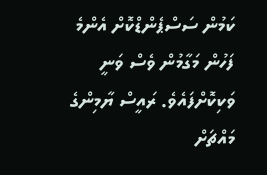ކަމުން ސަސްޕެންޑްކޮށް އެންމެ ފަހުން މަގާމުން ވެސް ވަނީ ވަކިކޮށްފައެވެ. ރައީސް ޔާމިންގެ މައްޗަށް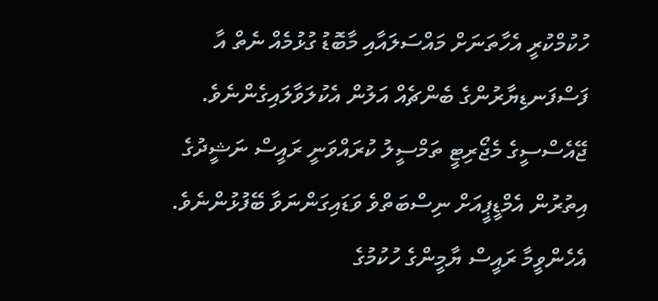ހުކުމްކުރީ އެހާތަނަށް މައްސަލައާއި މާބޮޑު ގުޅުމެއް ނެތް އާ ފަސްފަނޑިޔާރުންގެ ބެންޗެއް އަލުން އެކުލަވާލައިގެންނެވެ.
ޖޭއެސްސީގެ މެޖޯރިޓީ ތަމްސީލު ކުރައްވަނީ ރައީސް ނަޝީދުގެ އިތުރުން އެމްޑީޕީއަށް ނިސްބަތްވެ ވަޑައިގަންނަވާ ބޭފުޅުންނެވެ. އެހެންވީމާ ރައީސް ޔާމީންގެ ހުކުމުގެ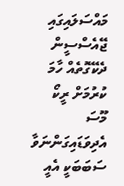މައްސަލައިގައި ޖޭއެސްސީން ދެކޭގޮތެއް ހާމަ ކުރުމަށް ރީކޯ މޫސަ އެދިވަޑައިގަންނަވާ ސަބަބަކީ އެއީ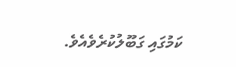ކަމުގައި ގަބޫލުކުރެވެއެވެ.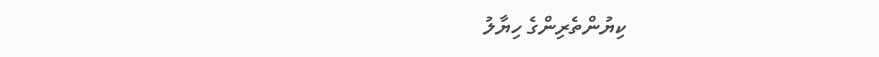ކިޔުންތެރިންގެ ހިޔާލު